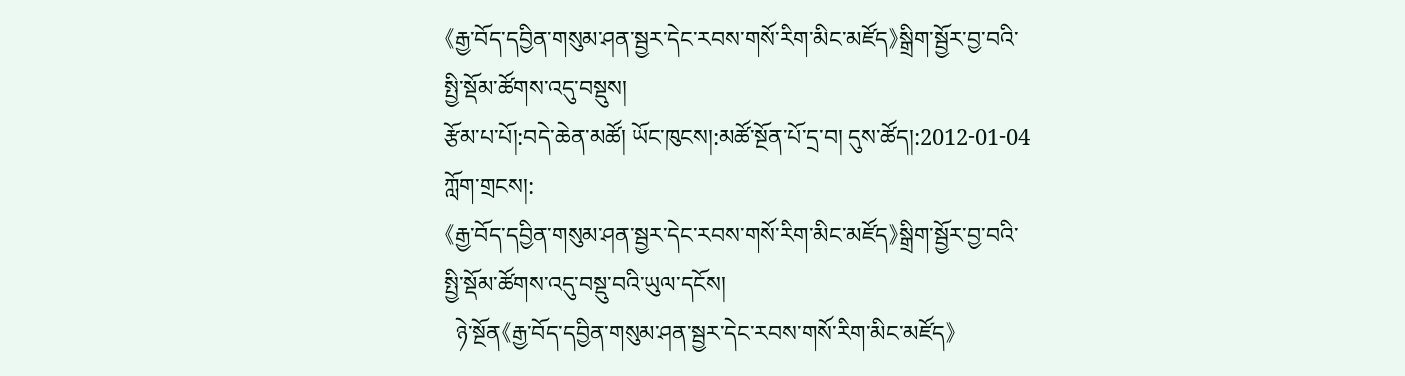《རྒྱ་བོད་དབྱིན་གསུམ་ཤན་སྦྱར་དེང་རབས་གསོ་རིག་མིང་མཛོད》སྒྲིག་སྦྱོར་བྱ་བའི་སྤྱི་སྡོམ་ཚོགས་འདུ་བསྡུས།
རྩོམ་པ་པོ།:བདེ་ཆེན་མཚོ། ཡོང་ཁུངས།:མཚོ་སྔོན་པོ་དྲ་བ། དུས་ཚོད།:2012-01-04 ཀློག་གྲངས།:
《རྒྱ་བོད་དབྱིན་གསུམ་ཤན་སྦྱར་དེང་རབས་གསོ་རིག་མིང་མཛོད》སྒྲིག་སྦྱོར་བྱ་བའི་སྤྱི་སྡོམ་ཚོགས་འདུ་བསྡུ་བའི་ཡུལ་དངོས།
  ཉེ་སྔོན《རྒྱ་བོད་དབྱིན་གསུམ་ཤན་སྦྱར་དེང་རབས་གསོ་རིག་མིང་མཛོད》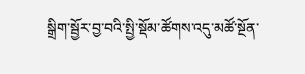སྒྲིག་སྦྱོར་བྱ་བའི་སྤྱི་སྡོམ་ཚོགས་འདུ་མཚོ་སྔོན་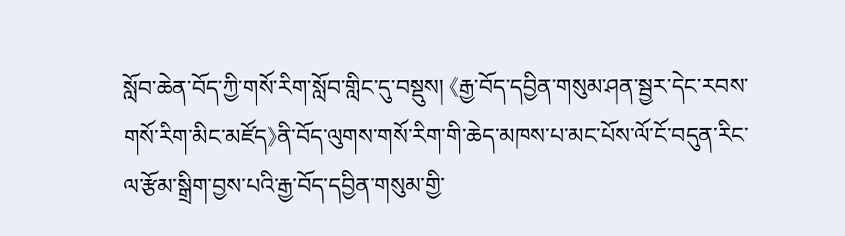སློབ་ཆེན་བོད་ཀྱི་གསོ་རིག་སློབ་གླིང་དུ་བསྡུས། 《རྒྱ་བོད་དབྱིན་གསུམ་ཤན་སྦྱར་དེང་རབས་གསོ་རིག་མིང་མཛོད》ནི་བོད་ལུགས་གསོ་རིག་གི་ཆེད་མཁས་པ་མང་པོས་ལོ་ངོ་བདུན་རིང་ལ་རྩོམ་སྒྲིག་བྱས་པའི་རྒྱ་བོད་དབྱིན་གསུམ་གྱི་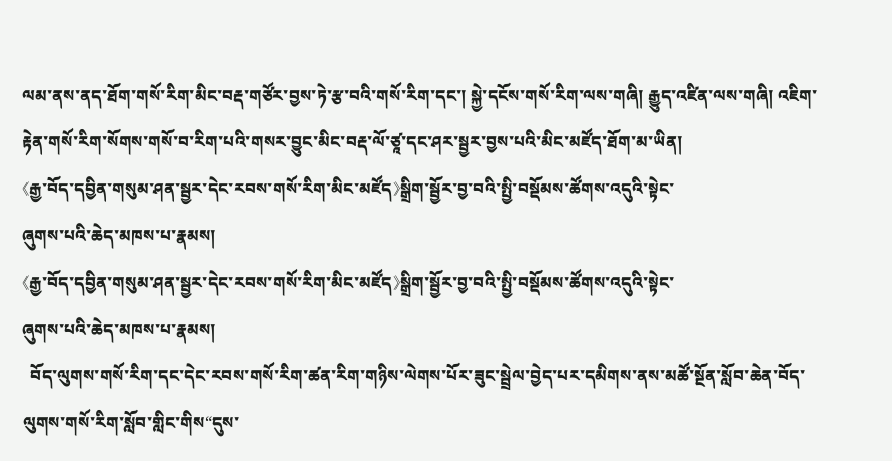ལམ་ནས་ནད་ཐོག་གསོ་རིག་མིང་བརྡ་གཙོར་བྱས་ཏེ་རྩ་བའི་གསོ་རིག་དང་། སྐྱེ་དངོས་གསོ་རིག་ལས་གཞི། རྒྱུད་འཛིན་ལས་གཞི། འཇིག་རྟེན་གསོ་རིག་སོགས་གསོ་བ་རིག་པའི་གསར་བྱུང་མིང་བརྡ་ལོ་ཙཱ་དང་ཤར་སྦྱར་བྱས་པའི་མིང་མཛོད་ཐོག་མ་ཡིན།
《རྒྱ་བོད་དབྱིན་གསུམ་ཤན་སྦྱར་དེང་རབས་གསོ་རིག་མིང་མཛོད》སྒྲིག་སྦྱོར་བྱ་བའི་སྤྱི་བསྡོམས་ཚོགས་འདུའི་སྟེང་
ཞུགས་པའི་ཆེད་མཁས་པ་རྣམས།
《རྒྱ་བོད་དབྱིན་གསུམ་ཤན་སྦྱར་དེང་རབས་གསོ་རིག་མིང་མཛོད》སྒྲིག་སྦྱོར་བྱ་བའི་སྤྱི་བསྡོམས་ཚོགས་འདུའི་སྟེང་
ཞུགས་པའི་ཆེད་མཁས་པ་རྣམས།
  བོད་ལུགས་གསོ་རིག་དང་དེང་རབས་གསོ་རིག་ཚན་རིག་གཉིས་ལེགས་པོར་ཟུང་སྦྲེལ་བྱེད་པར་དམིགས་ནས་མཚོ་སྔོན་སློབ་ཆེན་བོད་ལུགས་གསོ་རིག་སློབ་གླིང་གིས“དུས་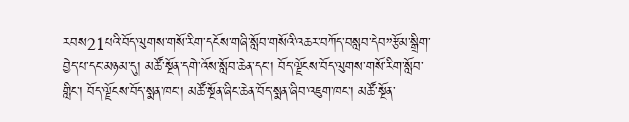རབས21པའི་བོད་ལུགས་གསོ་རིག་དངོས་གཞི་སློབ་གསོའི་འཆར་བཀོད་བསླབ་དེབ”རྩོམ་སྒྲིག་བྱེད་པ་དང་མཉམ་དུ། མཚོ་སྔོན་དགེ་འོས་སློབ་ཆེན་དང་། བོད་ལྗོངས་བོད་ལུགས་གསོ་རིག་སློབ་གླིང་། བོད་ལྗོངས་བོད་སྨན་ཁང་། མཚོ་སྔོན་ཞིང་ཆེན་བོད་སྨན་ཞིབ་འཇུག་ཁང་། མཚོ་སྔོན་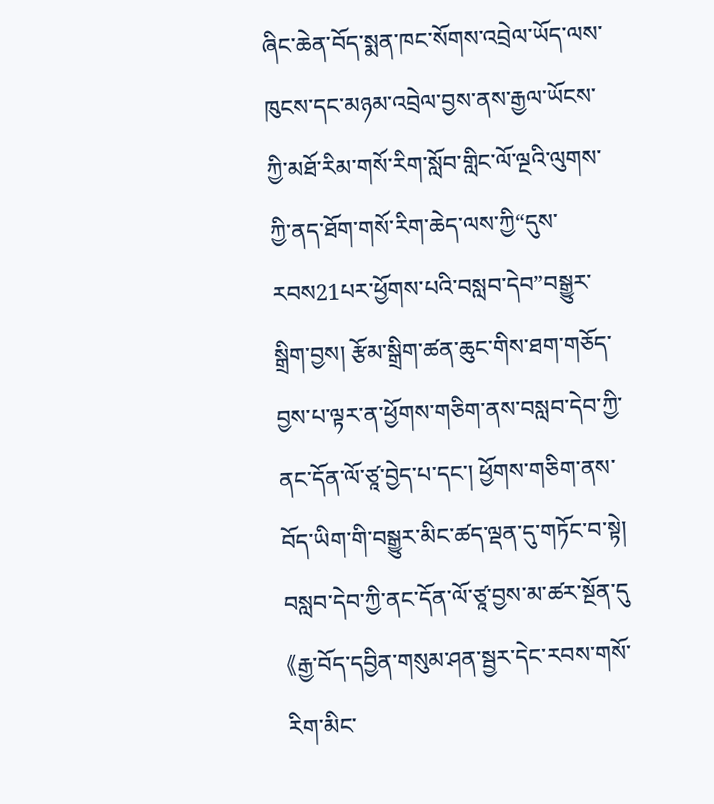ཞིང་ཆེན་བོད་སྨན་ཁང་སོགས་འབྲེལ་ཡོད་ལས་ཁུངས་དང་མཉམ་འབྲེལ་བྱས་ནས་རྒྱལ་ཡོངས་ཀྱི་མཐོ་རིམ་གསོ་རིག་སློབ་གླིང་ལོ་ལྔའི་ལུགས་ཀྱི་ནད་ཐོག་གསོ་རིག་ཆེད་ལས་ཀྱི“དུས་རབས21པར་ཕྱོགས་པའི་བསླབ་དེབ”བསྒྱུར་སྒྲིག་བྱས། རྩོམ་སྒྲིག་ཚན་ཆུང་གིས་ཐག་གཅོད་བྱས་པ་ལྟར་ན་ཕྱོགས་གཅིག་ནས་བསླབ་དེབ་ཀྱི་ནང་དོན་ལོ་ཙཱ་བྱེད་པ་དང་། ཕྱོགས་གཅིག་ནས་བོད་ཡིག་གི་བསྒྱུར་མིང་ཚད་ལྡན་དུ་གཏོང་བ་སྟེ། བསླབ་དེབ་ཀྱི་ནང་དོན་ལོ་ཙཱ་བྱས་མ་ཚར་སྔོན་དུ《རྒྱ་བོད་དབྱིན་གསུམ་ཤན་སྦྱར་དེང་རབས་གསོ་རིག་མིང་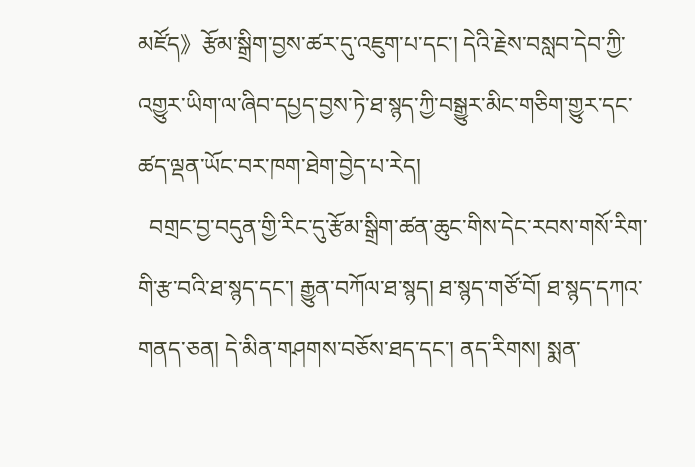མཛོད》རྩོམ་སྒྲིག་བྱས་ཚར་དུ་འཇུག་པ་དང་། དེའི་རྗེས་བསླབ་དེབ་ཀྱི་འགྱུར་ཡིག་ལ་ཞིབ་དཔྱད་བྱས་ཏེ་ཐ་སྙད་ཀྱི་བསྒྱུར་མིང་གཅིག་གྱུར་དང་ཚད་ལྡན་ཡོང་བར་ཁག་ཐེག་བྱེད་པ་རེད།
  བགྲང་བྱ་བདུན་གྱི་རིང་དུ་རྩོམ་སྒྲིག་ཚན་ཆུང་གིས་དེང་རབས་གསོ་རིག་གི་རྩ་བའི་ཐ་སྙད་དང་། རྒྱུན་བཀོལ་ཐ་སྙད། ཐ་སྙད་གཙོ་བོ། ཐ་སྙད་དཀའ་གནད་ཅན། དེ་མིན་གཤགས་བཅོས་ཐད་དང་། ནད་རིགས། སྨན་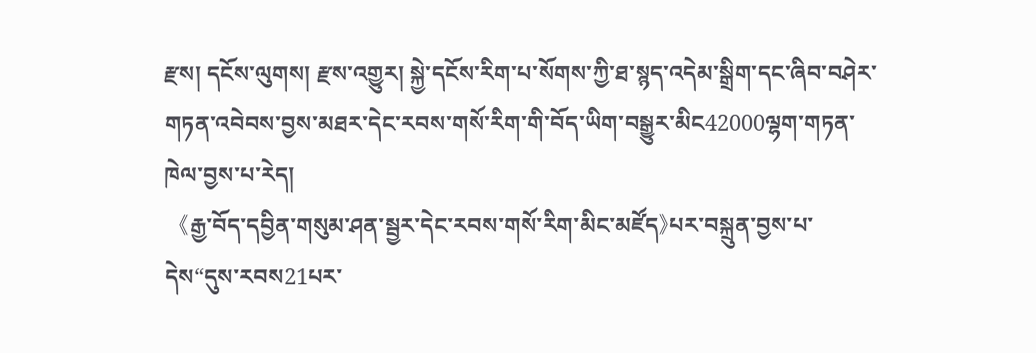རྫས། དངོས་ལུགས། རྫས་འགྱུར། སྐྱེ་དངོས་རིག་པ་སོགས་ཀྱི་ཐ་སྙད་འདེམ་སྒྲིག་དང་ཞིབ་བཤེར་གཏན་འབེབས་བྱས་མཐར་དེང་རབས་གསོ་རིག་གི་བོད་ཡིག་བསྒྱུར་མིང42000ལྷག་གཏན་ཁེལ་བྱས་པ་རེད།
  《རྒྱ་བོད་དབྱིན་གསུམ་ཤན་སྦྱར་དེང་རབས་གསོ་རིག་མིང་མཛོད》པར་བསྐྲུན་བྱས་པ་དེས“དུས་རབས21པར་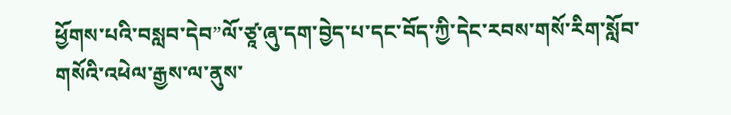ཕྱོགས་པའི་བསླབ་དེབ”ལོ་ཙཱ་ཞུ་དག་བྱེད་པ་དང་བོད་ཀྱི་དེང་རབས་གསོ་རིག་སློབ་གསོའི་འཕེལ་རྒྱས་ལ་ནུས་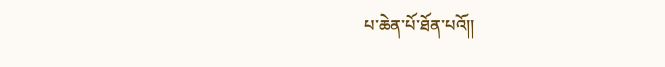པ་ཆེན་པོ་ཐོན་པའོ།།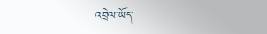འབྲེལ་ཡོད་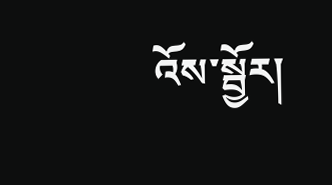འོས་སྦྱོར།